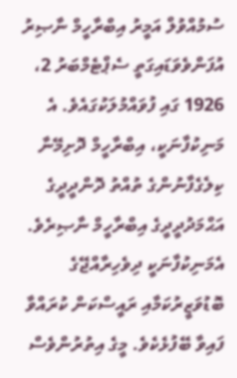ސުމުއްވުލް އަމީރު އިބްރާހީމް ނާޞިރު އުފަންވެވަޑައިގަތީ ސެޕްޓެމްބަރު 2، 1926 ގައި ފުވައްމުލަކުގައެވެ. އެ މަނިކުފާނަކީ، އިބްރާހީމް ދޮށިމޭނާ ކިލެގެފާނުންގެ ތުއްތު ދޮންދީދީގެ އަޙްމަދުދީދީގެ އިބްރާހީމް ނާޞިރެވެ. އެމަނިކުފާނަކީ ދިވެހިރާއްޖޭގެ ބޮޑުވަޒީރުކަމާއި ރައީސްކަން ކުރައްވާ ފައިވާ ބޭފުޅެކެވެ. މީގެ އިތުރުންވެސް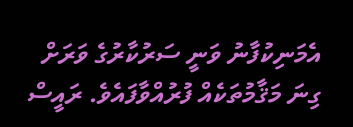އެމަނިކުފާނު ވަނީ ސަރުކާރުގެ ވަރަށް ގިނަ މަޤާމުތަކެއް ފުރުއްވާފައެވެ. ރައީސް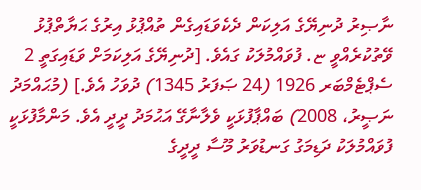ނާޞިރު ދުނިޔޭގެ އަލިކަން ދެކެވަޑައިގެން ތުއްޕުޅު އިރުގެ ޙަޔާތްޕުޅު ވޭތުކުރެއްވީ ޏ. ފުވައްމުލަކު ގައެވެ. [ދުނިޔޭގެ އަލިކަމަށް ވަޑައިގަތީ 2 ސެޕްޓެމްބަރ 1926 (24 ޞަފަރު 1345) ދުވަހު އެވެ.] (މުޙައްމަދު ނަޞީރު، 2008) ބައްޕާފުޅަކީ ވެލާނާގޭ އަޙުމަދު ދީދީ އެވެ. މަންމާފުޅަކީ ފުވައްމުލަކު ދަޑިމަގު ގަނޑުވަރު މޫސާ ދީދީގެ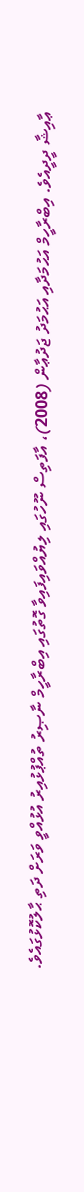ޢާއިޝާ ދީދީއެވެ. އިބްރާހީމް އަޙުމަދާއި އަޙުމަދު ޖަދުޢާން (2008)، އާފަތިސް ނޫހުގައި ލިޔުއްވައިފައިވާ ގޮތުގައި އިބްރާހީމް ނާޞިރު ތުއްޕުޅުއިރު އުޅުއްވީ ވަރަށް ދަތި ޙާލުކޮޅުގައެވެ.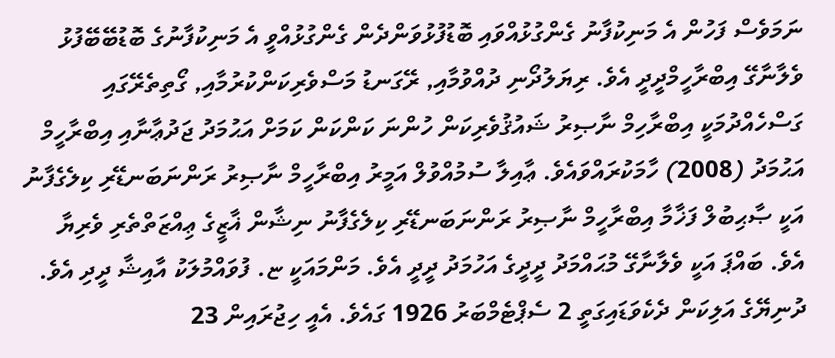ނަމަވެސް ފަހުން އެ މަނިކުފާނު ގެންގުޅުއްވައި ބޮޑުފުޅުވަންދެން ގެންގުޅުއްވީ އެ މަނިކުފާނުގެ ބޮޑުބޭބޭފުޅު ވެލާނާގޭ އިބްރާހީމްދީދީ އެވެ. ރިޔަލުދޯނި ދުއްވުމާއި, ރޭގަނޑު މަސްވެރިކަންކުރުމާއި, ގޯތިތެރޭގައި ގަސްހެއްދުމަކީ އިބްރާހިމް ނާޞިރު ޝައުޤުވެރިކަން ހުންނަ ކަންކަން ކަމަށް އަޙުމަދު ޖަދުޢާނާއި އިބްރާހީމް އަޙުމަދު (2008) ހާމަކުރައްވައެވެ. ޢާއިލާ ސުމުއްވުލް އަމީރު އިބްރާހީމް ނާޞިރު ރަންނަބަނޑޭރި ކިލެގެފާނު އަކީ ޞާޙިބުލް ފަޚާމާ އިބްރާހީމް ނާޞިރު ރަންނަބަނޑޭރި ކިލެގެފާނު ނިޝާން ޣާޒީގެ ޢިއްޒަތްތެރި ވެރިޔާ އެވެ. ބައްޕަ އަކީ ވެލާނާގޭ މުޙައްމަދު ދީދީގެ އަހުމަދު ދީދީ އެވެ. މަންމައަކީ ޏ. ފުވައްމުލަކު އާއިޝާ ދީދި އެވެ. ދުނިޔޭގެ އަލިކަން ދެކެވަޑައިގަތީ 2 ސެޕްޓެމްބަރު 1926 ގައެވެ. އެއީ ހިޖުރައިން 23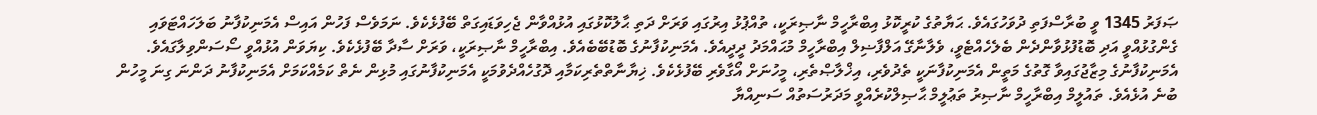ޞަފަރު 1345 ވީ ބުރާސްފަތި ދުވަހުގައެވެ. ޙަޔާތުގެ ކުރީކޮޅު އިބްރާހީމް ނާޞިރަކީ، ތުއްޕުޅު އިރުގައި ވަރަށް ދަތި ޙާލުކޮޅުގައި އުޅުއްވާން ޖެހިވަޑައިގަތް ބޭފުޅެކެވެ. ނަމަވެސް ފަހުން އައިސް އެމަނިކުފާނު ބަލަހައްޓަވައި ގެންގުޅުއްވީ އަދި ބޮޑުފުޅުވާންދެން ބެލެހެއްޓެވީ، ވެލާނާގޭ އަލްފާޟިލް އިބްރާހީމް މުޙައްމަދު ދީދީއެވެ. އެމަނިކުފާނުގެ ބޮޑުބޭބެއެވެ. އިބްރާހީމް ނާޞިރަކީ، ވަރަށް ސާދާ ބޭފުޅެކެވެ. ކިޔަވަން އުޅުއްވީ ސޯސަންވިލާގައެވެ. އެމަނިކުފާނުގެ މިޒާޖުގައިވާ ގޮތުގެ މަތީން އެމަނިކުފާނަކީ ތެދުވެރި، އިޚްލާޞްތެރި، މީހުނަށް އޯގާވެރި ބޭފުޅެކެވެ. ޚިޔާނާތްތެރިކަމާއި ދޮގުހެއްދެވުމަކީ އެމަނިކުފާނުގައި މުޅިން ނެތް ކަމެއްކަމަށް އެމަނިކުފާނު ދަންނަ ގިނަ މީހުން ބުނެ އުޅެއެވެ. ތައުލީމް އިބްރާހީމް ނާޞިރު ތަޢުލީމް ޙާޞިލްކުރެއްވީ މަދަރުސަތުއް ސަނިއްޔާ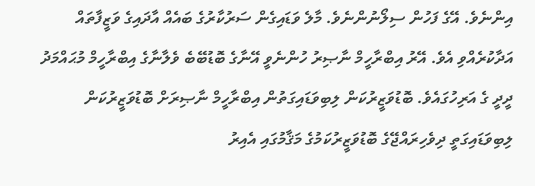އިންނެވެ. އޭގެ ފަހުން ސިލޯނުންނެވެ. މާލެ ވަޑައިގެން ސަރުކާރުގެ ބައެއް އާދައިގެ ވަޒީފާތައް އަދާކުރެއްވި އެވެ. އޭރު އިބްރާހީމް ނާޞިރު ހުންނެވީ އޭނާގެ ބޮޑުބޭބެ ވެލާނާގެ އިބްރާހީމް މުޙައްމަދު ދީދީ ގެ އަރިހުގައެވެ. ބޮޑުވަޒީރުކަން ލިބިވަޑައިގަތުން އިބްރާހީމް ނާޞިރަށް ބޮޑުވަޒީރުކަން ލިބިވަޑައިގަތީ ދިވެހިރައްޖޭގެ ބޮޑުވަޒީރުކަމުގެ މަޤާމުގައި އެއިރު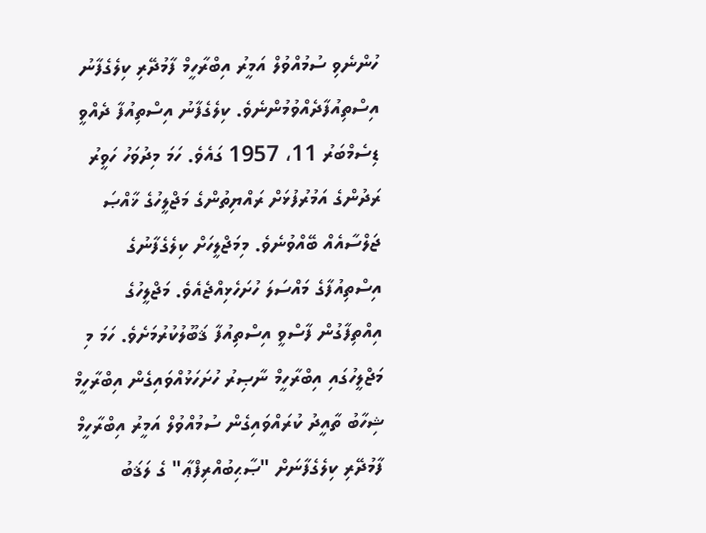ހުންނެވި ސުމުއްވުލް އަމީރު އިބްރާހީމް ފާމުދޭރި ކިލެގެފާނު އިސްތިއުފާދެއްވުމުންނެވެ. ކިލެގެފާނު އިސްތިއުފާ ދެއްވީ ޑިސެމްބަރު 11، 1957 ގައެވެ. ހަމަ މިދުވަހު ހަވީރު ރަދުންގެ އަމުރުފުޅަށް ރައްޔިތުންގެ މަޖްލީހުގެ ޚާއްޞަ ޖަލްސާއެއް ބޭއްވުނެވެ. މިމަޖްލީހަށް ކިލެގެފާނުގެ އިސްތިއުފާގެ މައްސަލަ ހުށަހެޅިއްޖެއެވެ. މަޖްލީހުގެ އިއްތިފާގުން ފާސްވީ އިސްތިއުފާ ޤަބޫލުކުރުމަށެވެ. ހަމަ މި މަޖްލީހުގައި އިބްރާހީމް ނާޞިރު ހުށަހަޅުއްވައިގެން އިބްރާހީމް ޝިހާބު ތާއީދު ކުރައްވައިގެން ސުމުއްވުލް އަމީރު އިބްރާހީމް ފާމުދޭރި ކިލެގެފާނަށް "ޞާޙިބުއްރިފްޢާ" ގެ ލަޤަބު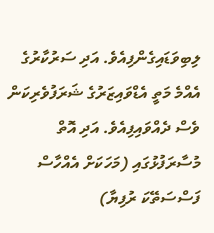ލިބިވަޑައިގެންފިއެވެ. އަދި ސަރުކާރުގެ އެއްމެ މަތީ އެޑްވައިޒަރުގެ ޝަރަފުވެރިކަން ވެސް ދެއްވައިފިއެވެ. އަދި އޮތް މުސާރަފުޅުގައި (މަހަކަށް އެއްހާސް ފަސްސަތޭކަ ރުފިޔާ)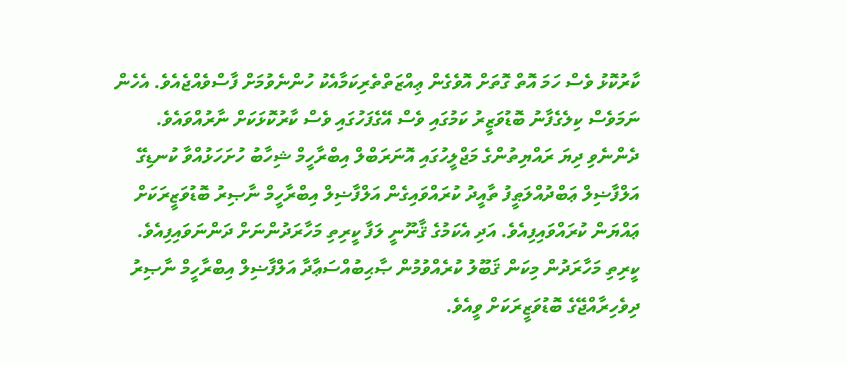ކާރުކޮޅު ވެސް ހަމަ އޮތް ގޮތަށް އޮވެގެން ޢިއްޒަތްތެރިކަމާއެކު ހުންނެވުމަށް ފާސްވެއްޖެއެވެ. އެހެން ނަމަވެސް ކިލެގެފާނު ބޮޑުވަޒީރު ކަމުގައި ވެސް އޭގެފަހުގައި ވެސް ކާރުކޮޅަކަށް ނާރުއްވައެވެ. ދެންނެވި ދިޔަ ރައްޔިތުންގެ މަޖްލީހުގައި އޮނަރަބްލް އިބްރާހީމް ޝިހާބު ހުށަހަޅުއްވާ ކުނޑިގޭ އަލްފާޟިލް ޢަބްދުއްލަޠީފު ތާއީދު ކުރައްވައިގެން އަލްފާޟިލް އިބްރާހީމް ނާޞިރު ބޮޑުވަޒީރަކަށް ޢައްޔަން ކުރައްވައިފިއެވެ. އަދި އެކަމުގެ ޤާނޫނީ ލަފާ ކީރިތި މަހާރަދުންނަށް ދަންނަވައިފިއެވެ. ކީރިތި މަހާރަދުން މިކަން ޤަބޫލު ކުރެއްވުމުން ޞާޙިބުއްސަޢާދާ އަލްފާޟިލް އިބްރާހީމް ނާޞިރު ދިވެހިރާއްޖޭގެ ބޮޑުވަޒީރަކަށް ވީއެވެ.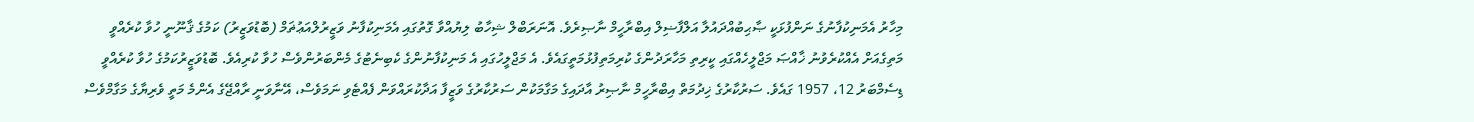މިހާރު އެމަނިކުފާނުގެ ނަންފުޅަކީ ޞާޙިބުއްދައުލާ އަލްފާޟިލް އިބްރާހީމް ނާޞިރެވެ. އޮނަރަބްލް ޝިހާބު ލިޔުއްވާ ގޮތުގައި އެމަނިކުފާނު ވަޒީރުލްއަޢުޡަމް (ބޮޑުވަޒީރު) ކަމުގެ ޤާނޫނީ ހުވާ ކުރެއްވީ މަތިގެއަށް އެއްކުރެވުނު ޚާއްޞަ މަޖްލީހެއްގައި ކީރިތި މަހާރަދުންގެ ކުރިމަތިފުޅުމަތީގައެވެ. އެ މަޖްލީހުގައި އެ މަނިކުފާނުންގެ ކެބިނެޓުގެ މެންބަރުންވެސް ހުވާ ކުރިއެވެ. ބޮޑުވަޒީރުކަމުގެ ހުވާ ކުރެއްވީ ޑިސެމްބަރު 12، 1957 ގައެވެ. ސަރުކާރުގެ ޚިދުމަތް އިބްރާހީމް ނާޞިރު އާދައިގެ މަގާމަކުން ސަރުކާރުގެ ވަޒީފާ އަދާކުރައްވަން ފެއްޓެވި ނަމަވެސް، އޭނާވަނީ ރާއްޖޭގެ އެންމެ މަތީ ވެރިޔާގެ މަގާމްވެސް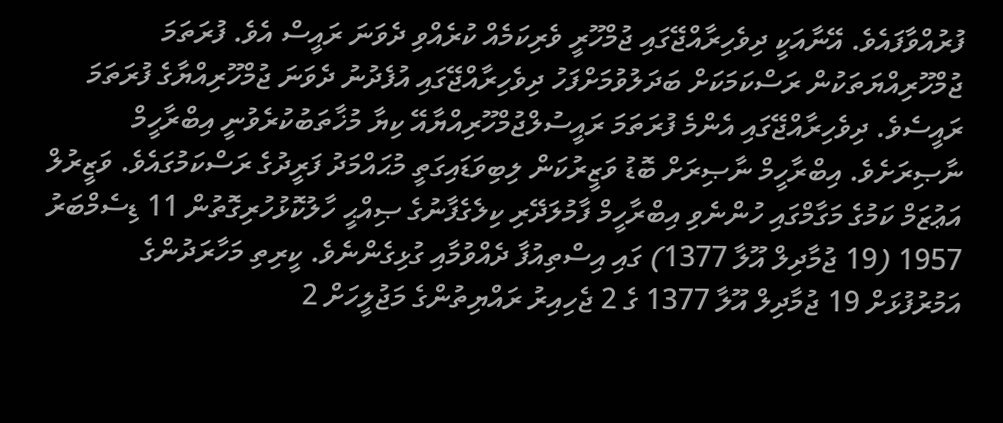ފުރުއްވާފައެވެ. އޭނާއަކީ ދިވެހިރާއްޖޭގައި ޖުމްހޫރީ ވެރިކަމެއް ކުރެއްވި ދެވަނަ ރައީސް އެވެ. ފުރަތަމަ ޖުމްހޫރިއްޔަތަކުން ރަސްކަމަކަށް ބަދަލުވުމަށްފަހު ދިވެހިރާއްޖޭގައި އުފެދުނު ދެވަނަ ޖުމްހޫރިއްޔާގެ ފުރަތަމަ ރައީސެވެ. ދިވެހިރާއްޖޭގައި އެންމެ ފުރަތަމަ ރައީސުލްޖުމްހޫރިއްޔާއޭ ކިޔާ މުޚާތަބުކުރެވުނީ އިބްރާހީމް ނާޞިރަށެވެ. އިބްރާހީމް ނާޞިރަށް ބޮޑު ވަޒީރުކަން ލިބިވަޑައިގަތީ މުޙައްމަދު ފަރީދުގެ ރަސްކަމުގައެވެ. ވަޒީރުލް އަޢުޒަމް ކަމުގެ މަގާމްގައި ހުންނެވި އިބްރާހީމް ފާމުލަދޭރި ކިލެގެފާނުގެ ޞިއްޙީ ހާލުކޮޅުހުރިގޮތުން 11 ޑިސެމްބަރު 1957 (19 ޖުމާދިލް އޫލާ 1377) ގައި އިސްތިއުފާ ދެއްވުމާއި ގުޅިގެންނެވެ. ކީރިތި މަހާރަދުންގެ އަމުރުފުޅަށް 19 ޖުމާދިލް އޫލާ 1377 ގެ 2 ޖެހިއިރު ރައްޔިތުންގެ މަޖުލީހަށް 2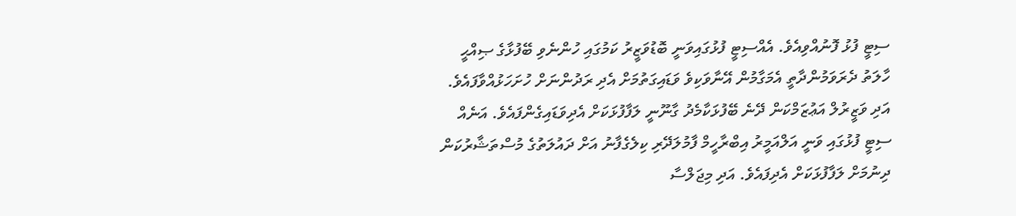ސިޓީ ފުޅު ފޮނުއްވިއެވެ. އެއްސިޓީ ފުޅުގައިވަނީ ބޮޑުވަޒީރު ކަމުގައި ހުންނެވި ބޭފުޅާގެ ޞިއްޙީ ހާލަތު ދެރަވަމުންދާތީ އެމަގާމުން އޭނާވަކިވެ ވަޑައިގަތުމަށް އެދި ރަދުންނަށް ހުށަހަޅުއްވާފައެވެ. އަދި ވަޒީރުލް އަޢުޒަމްކަން ދޭނެ ބޭފުޅަކާމެދު ގާނޫނީ ލަފާފުޅަކަށް އެދިވަޑައިގެންފައެވެ. އަނެއް ސިޓީ ފުޅުގައި ވަނީ އަލްއަމީރު އިބްރާހީމް ފާމުލަދޭރި ކިލެގެފާނު އަށް ދައުލަތުގެ މުސްތަޝާރުކަން ދިނުމަށް ލަފާފުޅަކަށް އެދިފައެވެ. އަދި މިޖަލްސާ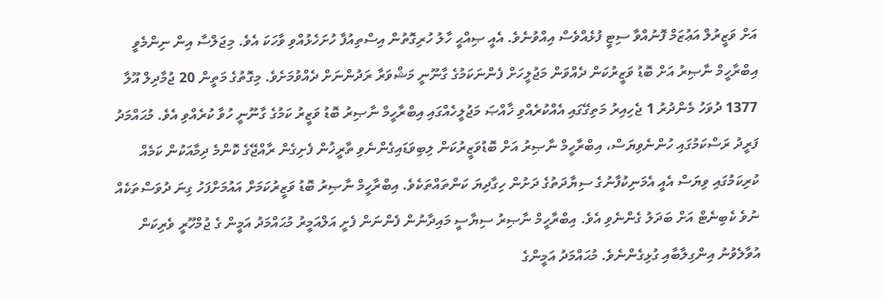އަށް ވަޒީރުލް އަޢުޒަމް ފޮނުއްވާ ސިޓީ ފުޅެއްވެސް އިއްވުނެވެ. އެއީ ޞިއްޙީ ހާލު ހުރިގޮތުން އިސްތިއުފާ ހުށަހެޅުއްވި ވާހަކަ އެވެ. މިޖަލްސާ އިން ނިންމެވީ އިބްރާހީމް ނާޞިރު އަށް ބޮޑު ވަޒީރުކަން ދެއްވަން މަޖުލީހަށް ފެންނަކަމުގެ ގާނޫނީ މަޝްވަރާ ރަދުންނަށް ދެއްވުމަށެވެ. މިގޮތުގެ މަތީން 20 ޖުމާދިލް އޫލާ 1377 ދުވަހު މެންދުރު 1 ޖެހިއިރު މަތިގޭގައި އެއްކުރެއްވި ޚާއްޞަ މަޖުލީހެއްގައި އިބްރާހީމް ނާޞިރު ބޮޑު ވަޒީރު ކަމުގެ ގާނޫނީ ހުވާ ކުރެއްވި އެވެ. މުޙައްމަދު ފަރީދު ރަސްކަމުގައި ހުންނެވިޔަސް، އިބްރާހީމް ނާޞިރު އަށް ބޮޑުވަޒީރުކަން ލިބިވަޑައިގެންނެވި ތާރީޚުން ފެށިގެން ރާއްޖޭގެ ކޮންމެ ދިމާއަކުން ކަމެއް ކުރިކަމުގައި ވިޔަސް އެއީ އެމަނިކުފާނުގެ ސިޔާދަތުގެ ދަށުން ހިގާދިޔަ ކަންތައްތަކެވެ. އިބްރާހީމް ނާޞިރު ބޮޑު ވަޒީރުކަމަށް އައުމަށްފަހު ގިނަ ދުވަސްތަކެއް ނުވެ ކެބިނެޓް އަށް ބަދަލު ގެންނެވި އެވެ. އިބްރާހީމް ނާޞިރު ސިޔާސީ މައިދާނުން ފެންނަން ފެށީ އަލްއަމީރު މުޙައްމަދު އަމީން ގެ ޖުމްހޫރީ ވެރިކަން އުވާލެވުނު އިންގިލާބާއި ގުޅިގެންނެވެ. މުޙައްމަދު އަމީންގެ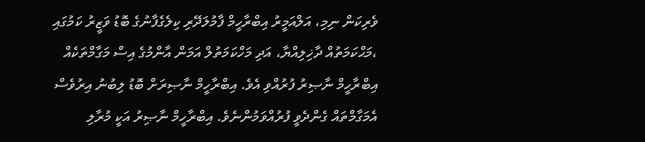ވެރިކަން ނިމި، އަލްއަމީރު އިބްރާހީމް ފާމުލަދޭރި ކިލެގެފާނުގެ ބޮޑު ވަޒީރު ކަމުގައި ،މަޙްކަމަތުއް ދާޚިލިއްޔާ، އަދި މަހްކަމަތުލް އަމަން އާންމުގެ އިސް މަގާމްތަކެއް އިބްރާހީމް ނާޞިރު ފުރުއްވި އެވެ. އިބްރާހީމް ނާޞިރަށް ބޮޑު ލިބުނު އިރުވެސް އެމަގާމްތައް ގެންދެވީ ފުރުއްވަމުންނެވެ. އިބްރާހީމް ނާޞިރު އަކީ މުރާލި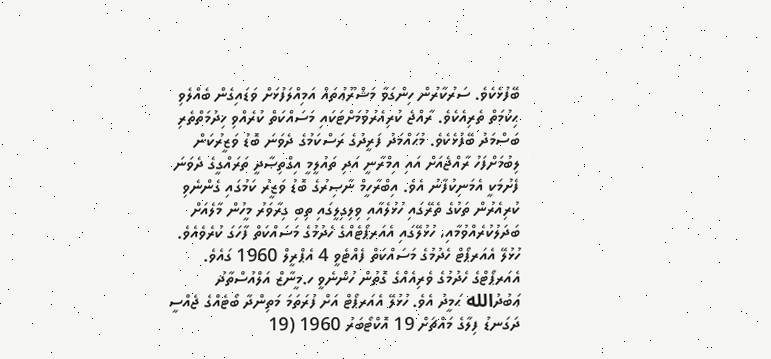ބޭފުޅެކެވެ. ސަރުކާރުން ހިންގަވާ މަޝްރޫޢުތައް އަމިއްލަފުޅަށް ވަޑައިގެން ބެއްލެވި ޙިކުމަތް ތެރިއެކެވެ. ރާއްޖެ ކުރިއެރުވުމަށްޓަކައި މަސައްކަތް ކުރެއްވި ޚިދުމަތްތެރި ބަސްމަދު ބޭފުޅެކެވެ. މުޙައްމަދު ފަރީދުގެ ރަސްކަމުގެ ދެވަނަ ބޮޑު ވަޒީރުކަން ލިބުމަށްފަހު ރާއްޖެއަށް އައި އިމްރާނީ އަދި ތައުލީމީ އިގްތިޞާދީ ތަރައްގީގެ ދެވަނަ ފެށުމަކީ އެމަނިކުފާނު އެވެ. އިބްރާހީމް ނާޞިރުގެ ބޮޑު ވަޒީރު ކަމުގައި ގެންނެވި ކުރިއެރުން ތަކުގެ ތެރޭގައި ހުޅުލެއާއި ވިލިގިލީގައި ތިބި ގިރާވަރު މީހުން މާލެއަށް ބަދަލުކުރެއްވުމާއި، ހުޅުލޭގައި އެއަރޕޯޓެއްގެ ހެދުމުގެ މަސައްކަތް ފާހަގަ ކުރެވެއެވެ. ހުޅުލޭ އެއަރޕޯޓް ހެދުމުގެ މަސައްކަތް ފެއްޓެވީ 4 އެޕްރީލް 1960 ގައެވެ. އެއަރޕޯޓްގެ ހެދުމުގެ ވެރިއެއްގެ ގޮތުން ހުންނެވީ ހ.މީނާޒް އަލްއުސްތާޛު ޢަބުދުالله ޙަމީދު އެވެ. ހުޅުލޭ އެއަރޕޯޓް އަށް ފުރަތަމަ މަތިންދާ ބޯޓެއްގެ ޖެއްސީ ދަގަނޑު ފިލާގެ މައްޗަށް 19 އޮކްޓޯބަރު 1960 (19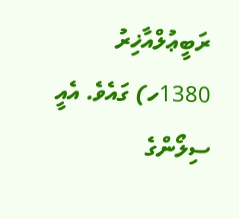ރަބީޢުލްއާޚިރު 1380ހ) ގައެވެ. އެއީ ސިލޯންގެ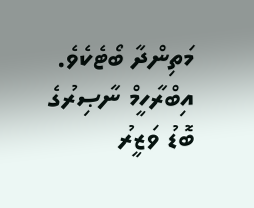މަތިންދާ ބޯޓެކެވެ. އިބްރާހީމް ނާޞިރުގެ ބޮޑު ވަޒީރު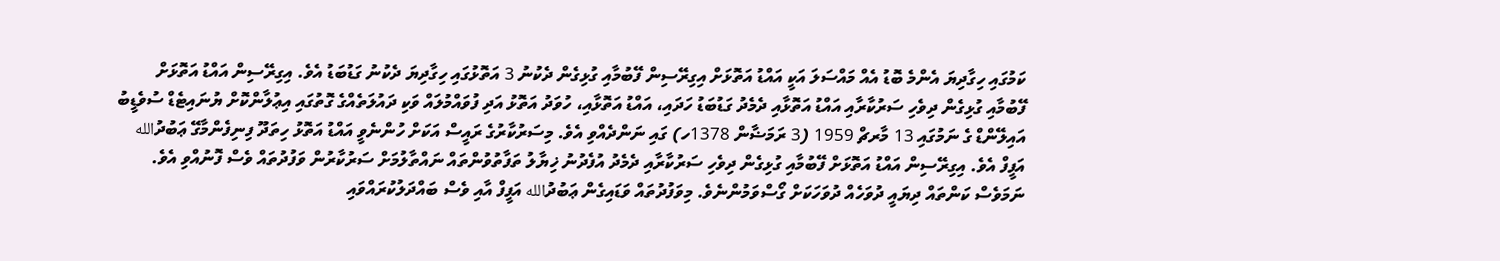ކަމުގައި ހިގާދިޔަ އެންމެ ބޮޑު އެއް މައްސަލަ އަކީ އައްޑު އަތޮޅަށް އިގިރޭސިން ފޭބުމާއި ގުޅިގެން ދެކުނު 3 އަތޮޅުގައި ހިގާދިޔަ ދެކުނު ގަޑުބަޑު އެވެ. އިގިރޭސިން އައްޑު އަތޮޅަށް ފޭބުމާއި ގުޅިގެން ދިވެހި ސަރުކާރާއި އައްޑު އަތޮޅާއި ދެމެދު ގަޑުބަޑު ހަދައި، އައްޑު އަތޮޅާއި، ހުވަދު އަތޮޅު އަދި ފުވައްމުލައް ވަކި ދައުލަތެއްގެ ގޮތުގައި އިޢުލާންކޮށް ޔުނައިޓެޑް ސުވެޑީބު އައިލޭންޑް ގެ ނަމުގައި 13 މާރޗް 1959 (3 ރަމަޟާން 1378ހ) ގައި ނަންދެއްވި އެވެ. މިސަރުކާރުގެ ރައީސް އަކަށް ހުންނެވީ އައްޑު އަތޮޅު ހިތަދޫ ފިނިފެންމާގޭ ޢަބުދުالله އަފީފް އެވެ. އިގިރޭސިން އައްޑު އަތޮޅަށް ފޭބުމާއި ގުޅިގެން ދިވެހި ސަރުކާރާއި ދެމެދު އުފެދުނު ޚިޔާލު ތަފާތުވުންތައް ނައްތާލުމަށް ސަރުކާރުން ވަފުދުތައް ވެސް ފޮނުއްވި އެވެ. ނަމަވެސް ކަންތައް ދިޔައީ ދުވަހެއް ދުވަހަކަށް ގޯސްވަމުންނެވެ. މިވަފުދުތައް ވަޑައިގެން ޢަބުދުالله އަފީފް އާއި ވެސް ބައްދަލުކުރައްވައި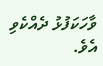ވާހަކަފުޅު ދެއްކެވި އެވެ.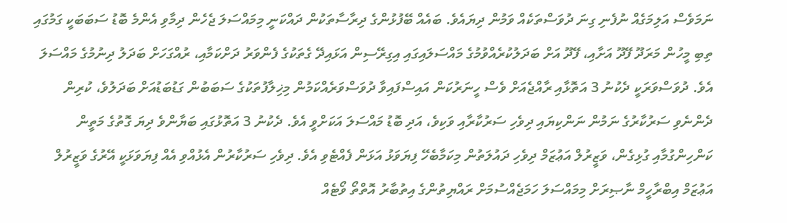ނަމަވެސް އަލިމަގެއް ނުފެނި ގިނަ ދުވަސްތަކެއް ވަމުން ދިޔައެވެ. ބައެއް ބޭފުޅުންގެ ދިރާސާތަކުން ދައްކަނީ މިމައްސަލަ ޖެހެން ދިމާވި އެންމެ ބޮޑު ސަބަބަކީ ގަމުގައި ތިބި މީހުން މަރަދޫ ފޭދޫ އަށާއި، ފޭދޫ އަށް ބަދަލުކުރެއްވުމުގެ މައްސަލައިގައި އިގިރޭސިން އަޅައިދޭ ގެތަކުގެ ފެންވަރު ދަށްކަމާއި، ރުއްގަހަށް ބަދަލު ދިނުމުގެ މައްސަލަ އެވެ. ދުވަސްވަރަކީ ދެކުނު 3 އަތޮޅާއި ރާއްޖެއަށް ވެސް ހީނަރުކަން އައިސްފައިވާ ދުވަސްވަރެއްކަމުން މިޚިލާފުތަކުގެ ސަބަބުން ގަޑުބަޑުއަށް ބަދަލުވެ، ކުރިން ދެންނެވި ސަރުކާރުގެ ނަމުން ނަންކިޔައި ދިވެހި ސަރުކާރާއި ވަކިވެ، އަދި ބޮޑު މައްސަލަ އަކަށްވީ އެވެ. ދެކުނު 3 އަތޮޅުގައި ބަޔާންވެ ދިޔަ ގޮތުގެ މަތީން ކަންހިންގުމާއި ގުޅިގެން، ވަޒީރުލް އަޢުޒަމް ދިވެހި ދައުލަތުން މިކަމާބެހޭ ފިޔަވަޅު އަޅަން ފެއްޓެވި އެވެ. ދިވެހި ސަރުކާރުން އެޅުއްވި އެއް ފިޔަވަޅަކީ އޭރުގެ ވަޒީރުލް އަޢުޒަމް އިބްރާހީމް ނާޞިރަށް މިމައްސަލަ ހަމަޖެއްސުމަށް ރައްޔިތުންގެ އިތުބާރު އޮތްތޯ ވޯޓެއް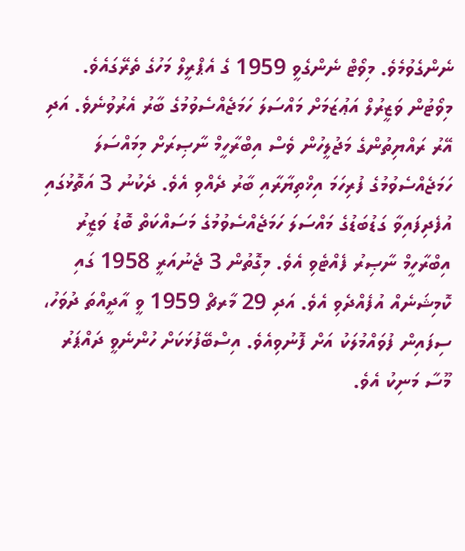ނެންގެވުމެވެ. މިވޯޓް ނެންގެވީ 1959 ގެ އެޕްރީލް މަހުގެ ތެރޭގައެވެ. މިވޯޓުން ވަޒީރުލް އަޢުޒަމަށް މައްސަލަ ހަމަޖެއްސެވުމުގެ ބާރު އެރުވުނެވެ. އަދި އޭރު ރައްޔިތުންގެ މަޖުލީހުން ވެސް އިބްރާހީމް ނާޞިރަށް މިމައްސަލަ ހަމަޖެއްސެވުމުގެ ފުރިހަމަ އިޚްތިޔާރާއި ބާރު ދެއްވި އެވެ. ދެކުނު 3 އަތޮޅުގައި އުފެދިފައިވާ ގަޑުބަޑުގެ މައްސަލަ ހަމަޖެއްސެވުމުގެ މަސައްކަތް ބޮޑު ވަޒީރު އިބްރާހީމް ނާޞިރު ފެއްޓެވި އެވެ. މިގޮތުން 3 ޖެނުއަރީ 1958 ގައި ކޮމިޝަނެއް އުފެއްދެވި އެވެ. އަދި 29 މާރޗް 1959 ވީ އާދީއްތަ ދުވަހު، ސިފައިން ފުވައްމުލަކު އަށް ފޮނުވިއެވެ. އިސްބޭފުޅަކަށް ހުންނެވީ ދައްޕަރު މޫސާ މަނިކު އެވެ.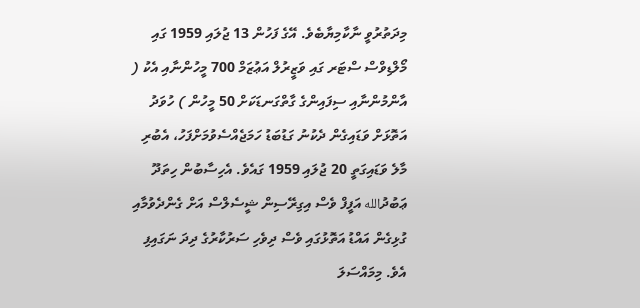މިދަތުރުވީ ނާކާމިޔާބެވެ. އޭގެ ފަހުން 13 ޖުލައި 1959 ގައި މޯލްޑިވްސް ސްޓަރ ގައި ވަޒީރުލް އަޢުޒަމް 700 މީހުންނާއި އެކު ( އާންމުންނާއި ސިފައިންގެ ގާތްގަނޑަކަށް 50 މީހުން ) ހުވަދު އަތޮޅަށް ވަޑައިގެން ދެކުނު ގަޑުބަޑު ހަމަޖެއްސެވުމަށްފަހު، އެބުރި މާލެ ވަޑައިގަތީ 20 ޖުލައި 1959 ގައެވެ. އެހިސާބުން ހިތަދޫ ޢަބުދުالله އަފީފް ވެސް އިގިރޭސިން ޝީސެލްސް އަށް ގެންދެވުމާއި ގުޅިގެން އައްޑު އަތޮޅުގައި ވެސް ދިވެހި ސަރުކާރުގެ ދިދަ ނަގައިފި އެވެ. މިމައްސަލަ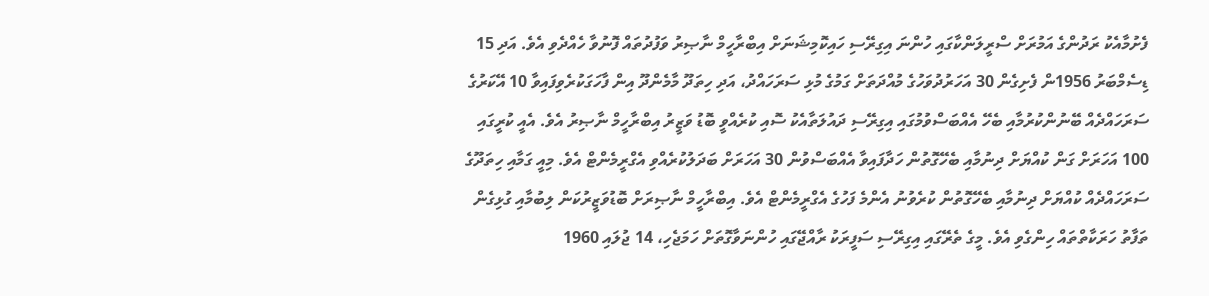ފެށުމާއެކު ރަދުންގެ އަމުރަށް ސްރީލަންކާގައި ހުންނަ އިގިރޭސި ހައިކޮމިޝަނަށް އިބްރާހީމް ނާޞިރު ވަފުދުތައް ފޮނުވާ ހެއްދެވި އެވެ. އަދި 15 ޑިސެމްބަރު 1956ން ފެށިގެން 30 އަހަރުދުވަހުގެ މުއްދަތަށް ގަމުގެ މުޅި ސަރަހައްދު، އަދި ހިތަދޫ މާމެންދޫ އިން ފާހަގަކުރެވިފައިވާ 10 އޭކަރުގެ ސަރަހައްދެއް ބޭނުންކުރުމާއި ބެހޭ އެއްބަސްވުމުގައި އިގިރޭސި ދައުލަތާއެކު ސޮއި ކުރެއްވީ ބޮޑު ވަޒީރު އިބްރާހީމް ނާޞިރު އެވެ. އެއީ ކުރީގައި 100 އަހަރަށް ގަން ކުއްޔަށް ދިނުމާއި ބެހޭގޮތުން ހަދާފައިވާ އެއްބަސްވުން 30 އަހަރަށް ބަދަލުކުރެއްވި އެގްރީމެންޓް އެވެ. މިއީ ގަމާއި ހިތަދޫގެ ސަރަހައްދެއް ކުއްޔަށް ދިނުމާއި ބެހޭގޮތުން ކުރެވުނު އެންމެ ފަހުގެ އެގްރީމެންޓް އެވެ. އިބްރާހީމް ނާޞިރަށް ބޮޑުވަޒީރުކަން ލިބުމާއި ގުޅިގެން ތަފާތު ހަރަކާތްތައް ހިންގެވި އެވެ. މީގެ ތެރޭގައި އިގިރޭސި ސަފީރަކު ރާއްޖޭގައި ހުންނަވާގޮތަށް ހަމަޖެހި، 14 ޖުލައި 1960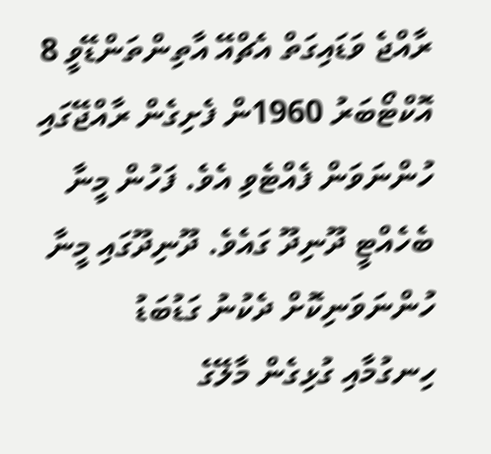ރާއްޖެ ވަޑައިގަތް އެޗްއޭ އާތިންތަންޑޭވީ 8 އޮކްޓޯބަރު 1960ން ފެށިގެން ރާއްޖޭގައި ހުންނަވަން ފެއްޓެވި އެވެ. ފަހުން މީނާ ބެހެއްޓީ ދޫނިދޫ ގައެވެ. ދޫނިދޫގައި މީނާ ހުންނަވަނިކޮށް ދެކުނު ގަޑުބަޑު ހިނގުމާއި ގުޅިގެން މާލޭގެ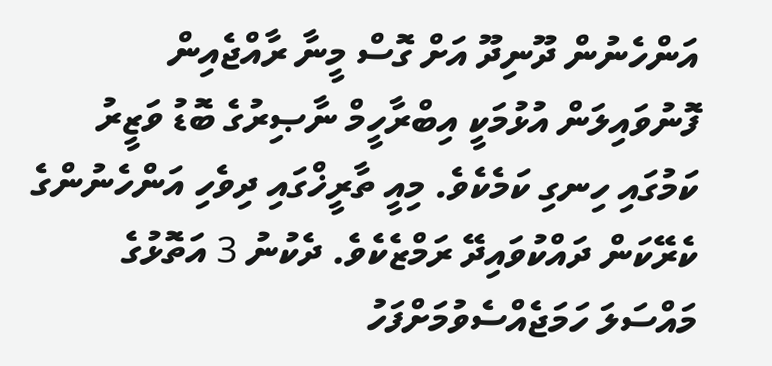އަންހެނުން ދޫނިދޫ އަށް ގޮސް މީނާ ރާއްޖެއިން ފޮނުވައިލަން އުޅުމަކީ އިބްރާހީމް ނާޞިރުގެ ބޮޑު ވަޒީރު ކަމުގައި ހިނގި ކަމެކެވެ. މިއީ ތާރީޚްގައި ދިވެހި އަންހެނުންގެ ކެރޭކަން ދައްކުވައިދޭ ރަމްޒެކެވެ. ދެކުނު 3 އަތޮޅުގެ މައްސަލަ ހަމަޖެއްސެވުމަށްފަހު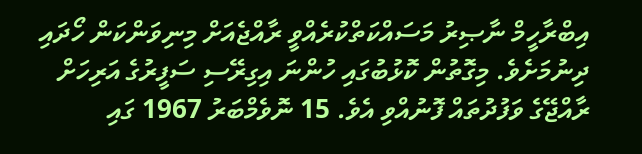އިބްރާހީމް ނާޞިރު މަސައްކަތްކުރެއްވީ ރާއްޖެއަށް މިނިވަންކަން ހޯދައި ދިނުމަށެވެ. މިގޮތުން ކޮޅުބުގައި ހުންނަ އިގިރޭސި ސަފީރުގެ އަރިހަށް ރާއްޖޭގެ ވަފުދުތައް ފޮނުއްވި އެވެ. 15 ނޮވެމްބަރު 1967 ގައި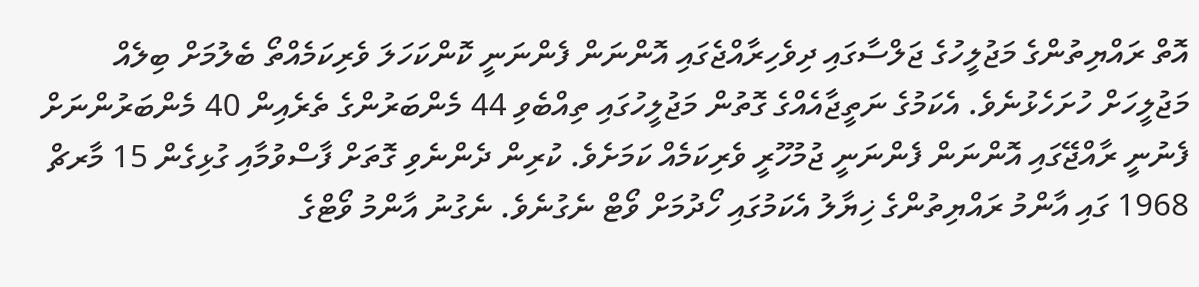އޮތް ރައްޔިތުންގެ މަޖުލީހުގެ ޖަލްސާގައި ދިވެހިރާއްޖެގައި އޮންނަން ފެންނަނީ ކޮންކަހަލަ ވެރިކަމެއްތޯ ބެލުމަށް ބިލެއް މަޖުލީހަށް ހުށަހެޅުނެވެ. އެކަމުގެ ނަތީޖާއެއްގެ ގޮތުން މަޖުލީހުގައި ތިއްބެވި 44 މެންބަރުންގެ ތެރެއިން 40 މެންބަރުންނަށް ފެނުނީ ރާއްޖޭގައި އޮންނަން ފެންނަނީ ޖުމުހޫރީ ވެރިކަމެއް ކަމަށެވެ. ކުރިން ދެންނެވި ގޮތަށް ފާސްވުމާއި ގުޅިގެން 15 މާރޗް 1968 ގައި އާންމު ރައްޔިތުންގެ ޚިޔާލު އެކަމުގައި ހޯދުމަށް ވޯޓް ނެގުނެވެ. ނެގުނު އާންމު ވޯޓްގެ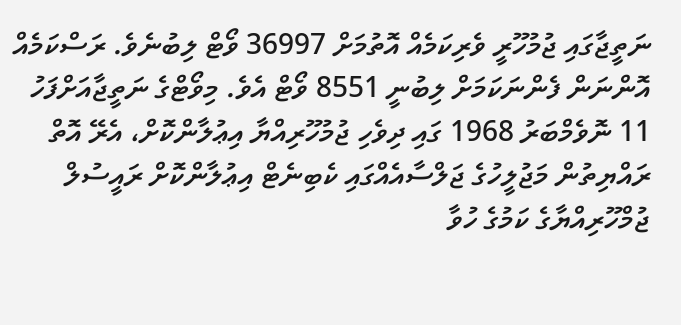ނަތީޖާގައި ޖުމުހޫރީ ވެރިކަމެއް އޮތުމަށް 36997 ވޯޓް ލިބުނެވެ. ރަސްކަމެއް އޮންނަން ފެންނަކަމަށް ލިބުނީ 8551 ވޯޓް އެވެ. މިވޯޓްގެ ނަތީޖާއަށްފަހު 11 ނޮވެމްބަރު 1968 ގައި ދިވެހި ޖުމުހޫރިއްޔާ އިޢުލާންކޮށް، އެރޭ އޮތް ރައްޔިތުން މަޖުލީހުގެ ޖަލްސާއެއްގައި ކެބިނެޓް އިޢުލާންކޮށް ރައީސުލް ޖުމްހޫރިއްޔާގެ ކަމުގެ ހުވާ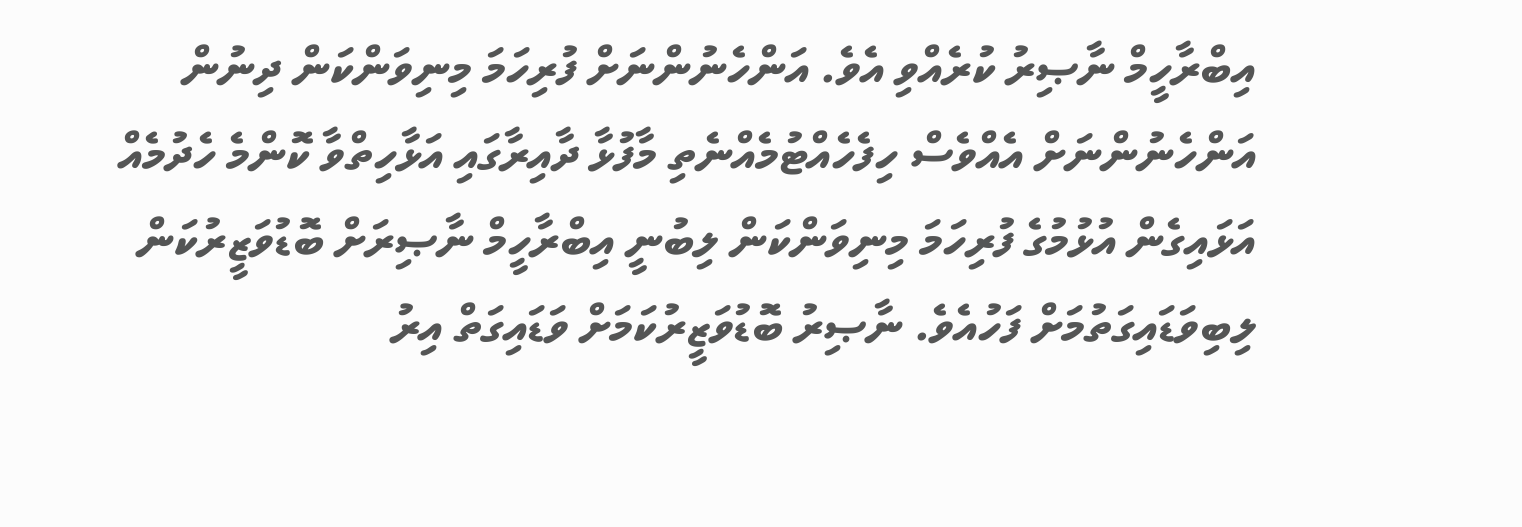އިބްރާހީމް ނާޞިރު ކުރެއްވި އެވެ. އަންހެނުންނަށް ފުރިހަމަ މިނިވަންކަން ދިނުން އަންހެނުންނަށް އެއްވެސް ހިފެހެއްޓުމެއްނެތި މާފުޅާ ދާއިރާގައި އަޅާހިތްވާ ކޮންމެ ހެދުމެއް އަޅައިގެން އުޅުމުގެ ފުރިހަމަ މިނިވަންކަން ލިބުނީ އިބްރާހީމް ނާޞިރަށް ބޮޑުވަޒީރުކަން ލިބިވަޑައިގަތުމަށް ފަހުއެވެ. ނާޞިރު ބޮޑުވަޒީރުކަމަށް ވަޑައިގަތް އިރު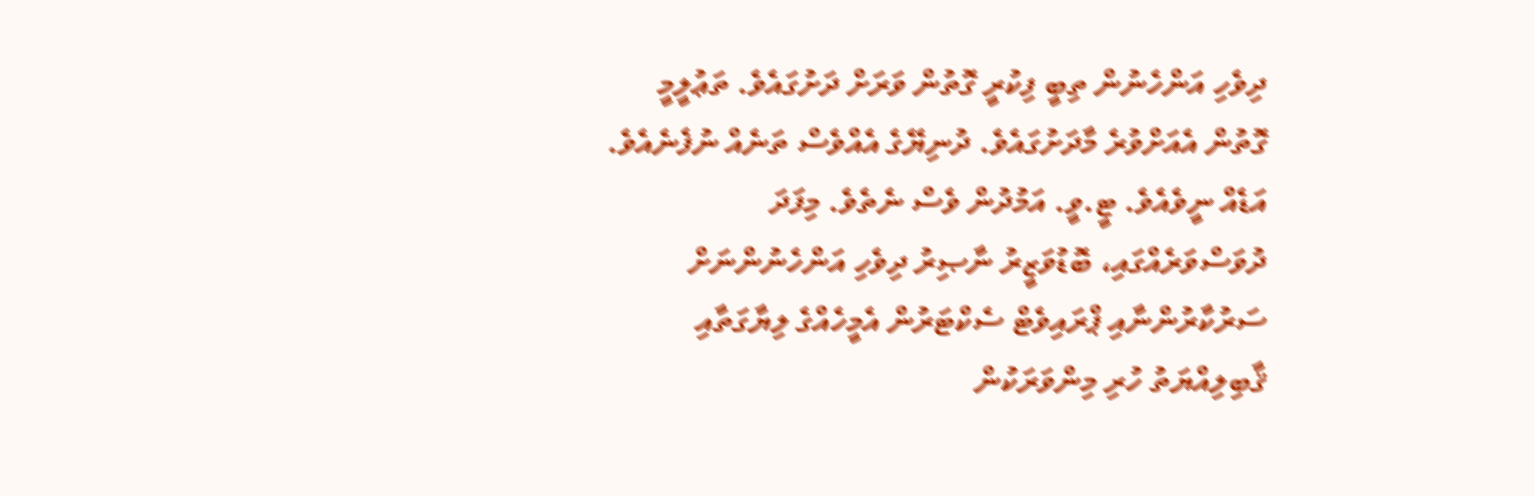ދިވެހި އަންހެނުން ތިބީ ފިކުރީ ގޮތުން ވަރަށް ދަށުގައެވެ. ތަޢުލީމީ ގޮތުން އެއަށްވުރެ މާދަށުގައެވެ. ދުނިޔޭގެ އެއްވެސް ތަނެއް ނުފެނެއެވެ. އަޑެއް ނީވެއެވެ. ޓީ.ވީ. އަމުދުން ވެސް ނެތެވެ. މިފަދަ ދުވަސްވަރެއްގައި، ބޮޑުވަޒީރު ނާޞިރު ދިވެހި އަންހެނުންނަށް ސަރުކާރުންނާއި ޕްރައިވެޓް ސެކްޓަރުން އެމީހެއްގެ ލިޔާގަތާއި ޤާބިލިއްޔަތު ހުރި މިންވަރަކުން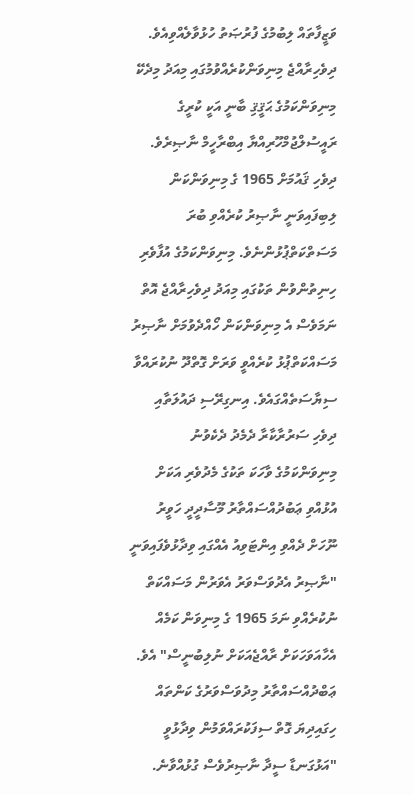ވަޒީފާތައް ލިބުމުގެ ފުރުޞަތު ހުޅުވާލެއްވިއެވެ. ދިވެހިރާއްޖެ މިނިވަންކުރެއްވުމުގައި މިއަދު މިދެކޭ މިނިވަންކަމުގެ ޙަޤީޤި ބާނީ އަކީ ކުރީގެ ރައީސުލްޖުމްހޫރިއްޔާ އިބްރާހީމް ނާޞިރެވެ. ދިވެހި ޤައުމަށް 1965 ގެ މިނިވަންކަން ލިބިފައިވަނީ ނާޞިރު ކުރެއްވި ބުރަ މަސަތްކަތްޕުޅުންނެވެ. މިނިވަންކަމުގެ އުފާވެރި ހިނިތުންވުން ތަކުގައި މިއަދު ދިވެހިރާއްޖެ އޮތް ނަމަވެސް އެ މިނިވަންކަން ހޯއްދެވުމަށް ނާޞިރު މަސައްކަތްޕުޅު ކުރެއްވީ ވަރަށް ގޮތްދޫ ނުކުރައްވާ ސިޔާސަތެއްގައެވެ. އިނގިރޭސި ދައުލަތާއި ދިވެހި ސަރުރާކާރާ ދެމެދު ދެކެވުނު މިނިވަންކަމުގެ ވާހަކަ ތަކުގެ މެދުވެރި އަކަށް އުޅުއްވި ޢަބުދުއްސައްތާރު މޫސާދީދީ ހަވީރު ނޫހަށް ދެއްވި އިންޓަވިއު އެއްގައި ވިދާޅުވެފައިވަނީ "ނާޞިރު އެދުވަސްވަރު އެވަރުން މަސައްކަތް ނުކުރެއްވި ނަމަ 1965 ގެ މިނިވަން ކަމެއް އެހާއަވަހަކަށް ރާއްޖެއަކަށް ނުލިބުނީސް" އެވެ. ޢަބްދުއްސައްތާރު މިދުވަސްވަރުގެ ކަންތައް ހިގައިދިޔަ ގޮތް ސިފަކުރައްވަމުން ވިދާޅުވީ "އަޅުގަނޑާ ސީދާ ނާޞިރުވެސް ގުޅުއްވާނެ.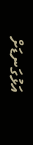އަޅުގަނޑަށް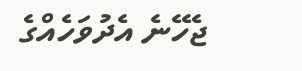ޖެހޭނެ އެދުވަހެއްގެ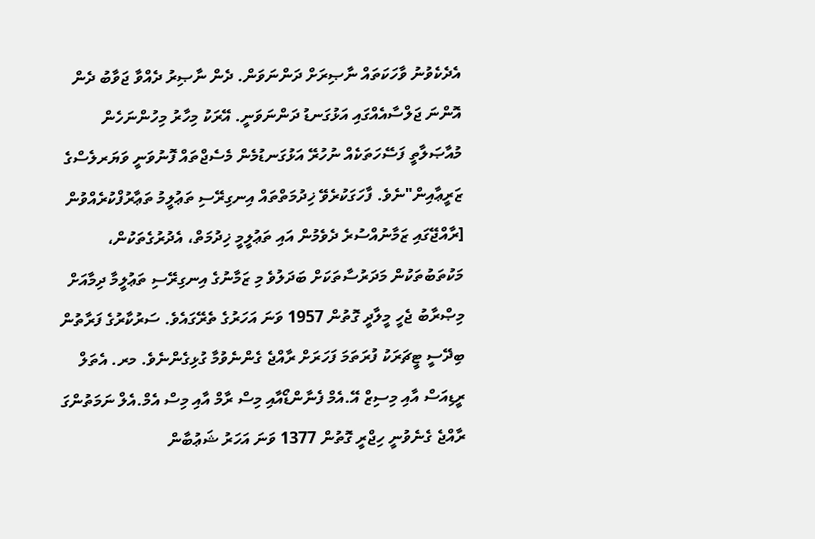އެދެކެވުނު ވާހަކަތައް ނާޞިރަށް ދަންނަވަން. ދެން ނާޞިރު ދެއްވާ ޖަވާބު ދެން އޮންނަ ޖަލްސާއެއްގައި އަޅުގަނޑު ދަންނަވަނީ. އޭރަކު މިހާރު މިހުންނަހެން މުއާޞަލާތީ ފަސޭހަތަކެއް ނުހުރޭ އަޅުގަނޑުމެން މެސެޖްތައް ފޮނުވަނީ ވަޔަރލެސްގެ ޒަރީޢާއިން"ނެވެ. ފާހަގަކުރެވޭ ޚިދުމަތްތައް އިނގިރޭސި ތަޢުލީމު ތަޢާރުފްކުރެއްވުން [ރާއްޖޭގައި ޒަމާނުއްސުރެ ދެވެމުން އައި ތަޢުލީމީ ޚިދުމަތް، އެދުރުގެތަކުން، މަކުތަބުތަކުން މަދަރުސާތަކަށް ބަދަލުވެ މި ޒަމާނުގެ އިނގިރޭސި ތަޢުލީމާ ދިމާއަށް މިޞްރާބު ޖެހީ މީލާދީ ގޮތުން 1957 ވަނަ އަހަރުގެ ތެރޭގައެވެ. ސަރުކާރުގެ ފަރާތުން ބިދޭސީ ޓީޗަރަކު ފުރަތަމަ ފަހަރަށް ރާއްޖެ ގެންނެވުމާ ގުޅިގެންނެވެ. މރ. އެތަލް ރީޑިއަސް އާއި މިސިޒް އޭ.އެމް ފެނާންޑޯއާއި މިސް ރާމް އާއި މިސް އެމް.އެލް ނަމަތުންގަ ރާއްޖެ ގެނެވުނީ ހިޖްރީ ގޮތުން 1377 ވަނަ އަހަރު ޝަޢުބާން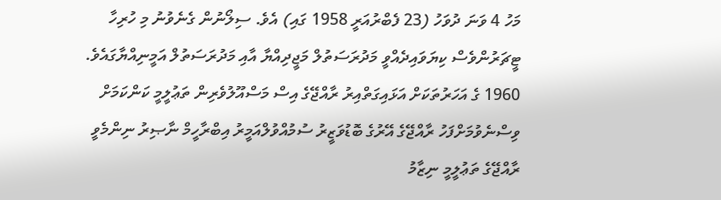މަހު 4 ވަނަ ދުވަހު (23 ފެބްރުއަރީ 1958 ގައި) އެވެ. ސިލޯނުން ގެނެވުނު މި ހުރިހާ ޓީޗަރުންވެސް ކިޔަވައިދެއްވީ މަދުރަސަތުލް މަޖީދިއްޔާ އާއި މަދުރަސަތުލް އަމީނިއްޔާގައެވެ. 1960 ގެ އަހަރުތަކަށް އަޅައިގަތްއިރު ރާއްޖޭގެ އިސް މަސްއޫލުވެރިން ތަޢުލީމީ ކަންކަމަށް ވިސްނެވުމަށްފަހު ރާއްޖޭގެ އޭރުގެ ބޮޑުވަޒީރު ސުމުއްވުލްއަމީރު އިބްރާހީމް ނާޞިރު ނިންމެވީ ރާއްޖޭގެ ތަޢުލީމީ ނިޒާމު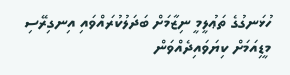ހުޅަނގުގެ ތަޢުލީމީ ނިޒާމަށް ބަދަލުކުރައްވައި އިނގިރޭސި މީޑިއަމަށް ކިޔަވައިދެއްވަން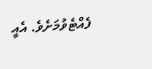ފެއްޓެވުމަށެވެ. އެއީ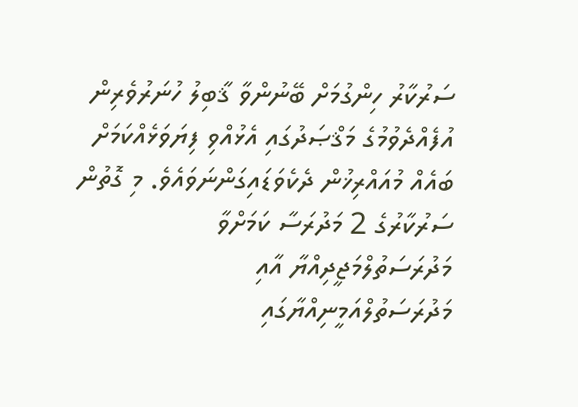ސަރުކާރު ހިންގުމަށް ބޭނުންވާ ޤާބިލު ހުނަރުވެރިން އުފެއްދެވުމުގެ މަޤްޞަދުގައި އެޅުއްވި ފިޔަވަޅެއްކަމަށް ބައެއް މުއައްރިޚުން ދެކެވަޑައިގަންނަވައެވެ. މި ގޮތުން ސަރުކާރުގެ 2 މަދުރަސާ ކަމަށްވާ މަދުރަސަތުލްމަޖީދިއްޔާ އާއި މަދުރަސަތުލްއަމީނިއްޔާގައި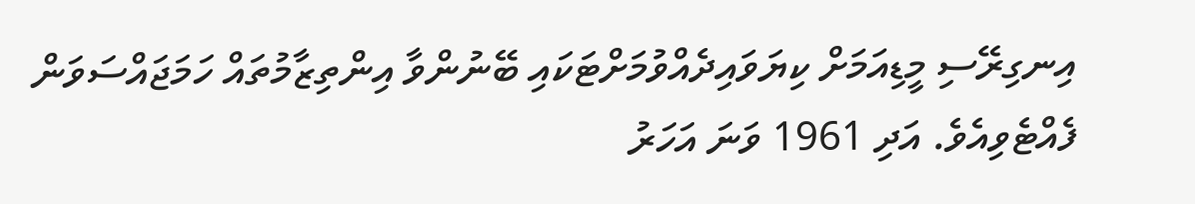އިނގިރޭސި މީޑިއަމަށް ކިޔަވައިދެއްވުމަށްޓަކައި ބޭނުންވާ އިންތިޒާމުތައް ހަމަޖައްސަވަން ފެއްޓެވިއެވެ. އަދި 1961 ވަނަ އަހަރު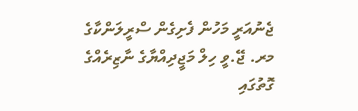ޖެނުއަރީ މަހުން ފެށިގެން ސްރީލަންކާގެ މރ. ޖޭ.ވީ ހިލް މަޖީދިއްޔާގެ ނާޒިރެއްގެ ގޮތުގައި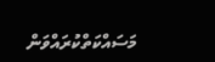މަސައްކަތްކުރައްވަން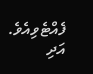ފެއްޓެވިއެވެ. އަދި